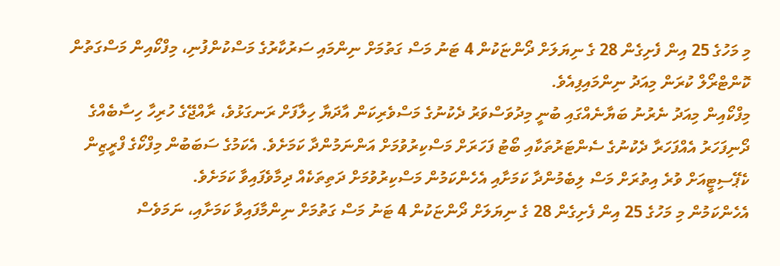މި މަހުގެ 25 އިން ފެށިގެން 28 ގެ ނިޔަލަށް ދޯންޏަކުން 4 ޓަނު މަސް ގަތުމަށް ނިންމައި ސަރުކާރުގެ މަސްކުންފުނި، މިފްކޯއިން މަސްގަތުން ކޮންޓްރޯލް ކުރަން މިއަދު ނިންމައިފިއެވެ.
މިފްކޯއިން މިއަދު ނެރުނު ބަޔާނެއްގައި ބުނީ މިދުވަސްވަރު ދެކުނުގެ މަސްވެރިކަން އާދަޔާ ހިލާފަށް ރަނގަޅުވެ، ރާއްޖޭގެ ހުރިހާ ހިސާބެއްގެ ދޯނިފަހަރު އެއްފަހަރާ ދެކުނުގެ ސެންޓަރުތަކާއި ބޯޓު ފަހަރަށް މަސްކިރުވުމަށް އަންނަމުންދާ ކަމަށެވެ. އެކަމުގެ ސަބަބުން މިފްކޯގެ ފްރީޒިން ކެޕޭސިޓީއަށް ވުރެ އިތުރަށް މަސް ލިބެމުންދާ ކަމަށާއި އެހެންކަމުން މަސްކިރުވުމަށް ދަތިތަކެއް ދިމާވެފައިވާ ކަމަށެވެ.
އެހެންކަމުން މި މަހުގެ 25 އިން ފެށިގެން 28 ގެ ނިޔަލަށް ދޯންޏަކުން 4 ޓަނު މަސް ގަތުމަށް ނިންމާފައިވާ ކަމަށާއި، ނަމަވެސް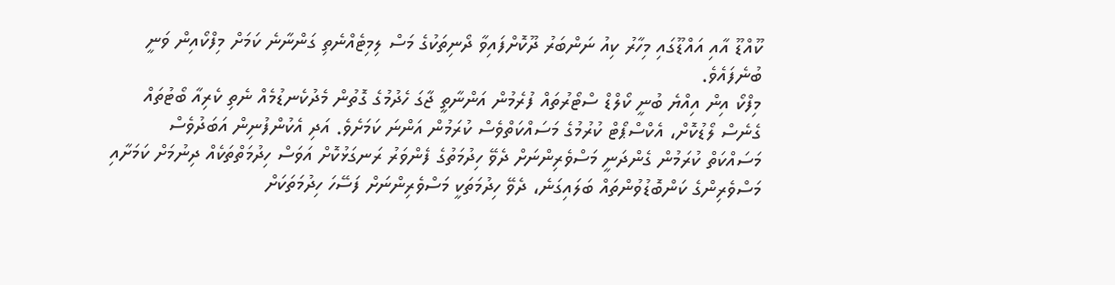ކޫއްޑޫ އާއި އައްޑޫގައި މިހާރު ކިއު ނަންބަރު ދޫކޮށްފައިވާ ދޯނިތަކުގެ މަސް ލިމިޓެއްނެތި ގަންނާނެ ކަމަށް މިފްކޯއިން ވަނީ ބުނެފައެވެ.
މިފްކޯ އިން އިއްޔެ ބުނީ ކޯލްޑް ސްޓޯރުތައް ފުރެމުން އަންނާތީ ޖާގަ ހެދުމުގެ ގޮތުން މެދުކެނޑުމެއް ނެތި ކެރިއާ ބޯޓުތައް ގެނެސް ލޯޑުކޮށް، އެކްސްޕޯޓް ކުރުމުގެ މަސައްކަތްވެސް ކުރަމުން އަންނަ ކަމަށެވެ. އަދި އެކުންފުނިން އަބަދުވެސް މަސައްކަތް ކުރަމުން ގެންދަނީ މަސްވެރިންނަށް ދެވޭ ހިދުމަތުގެ ފެންވަރު ރަނގަޅުކޮށް އަވަސް ހިދުމަތްތަކެއް ދިނުމަށް ކަމަށާއި މަސްވެރިންގެ ކަންބޮޑުވުންތައް ބަލައިގަނެ، ދެވޭ ހިދުމަތަކީ މަސްވެރިންނަށް ފަސޭހަ ހިދުމަތަކަށް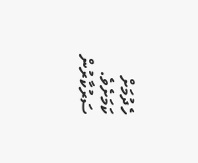ހެދުމަށް ކަމަށެވެ.
ސަރުކާރުން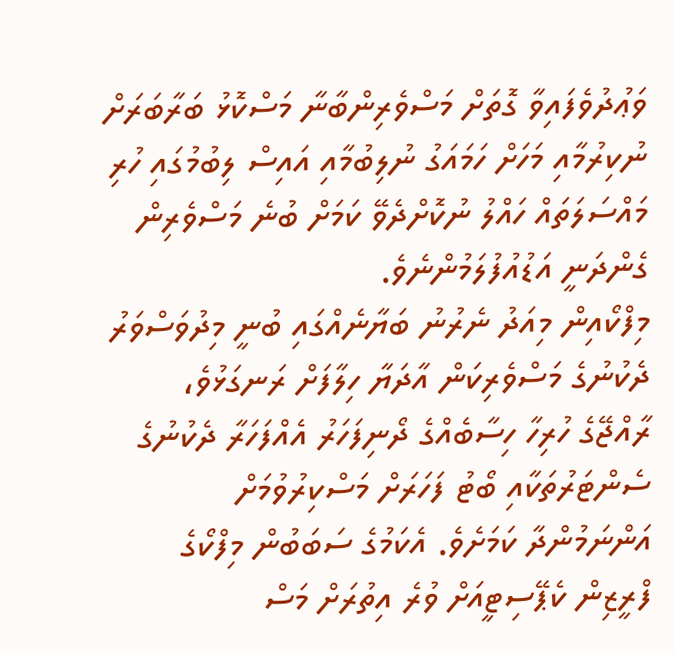ވަޢުދުވެފައިވާ ގޮތަށް މަސްވެރިންބާނާ މަސްކޮޅު ބަރާބަރަށް ނުކިރުމާއި މަހަށް ހަމައަގު ނުލިބުމާއި އައިސް ލިބުމުގައި ހުރި މައްސަލަތައް ހައްލު ނުކޮށްދެވޭ ކަމަށް ބުނެ މަސްވެރިން ގެންދަނީ އަޑުއުފުލަމުންނެވެ.
މިފްކޯއިން މިއަދު ނެރުނު ބަޔާނެއްގައި ބުނީ މިދުވަސްވަރު ދެކުނުގެ މަސްވެރިކަން އާދަޔާ ހިލާފަށް ރަނގަޅުވެ، ރާއްޖޭގެ ހުރިހާ ހިސާބެއްގެ ދޯނިފަހަރު އެއްފަހަރާ ދެކުނުގެ ސެންޓަރުތަކާއި ބޯޓު ފަހަރަށް މަސްކިރުވުމަށް އަންނަމުންދާ ކަމަށެވެ. އެކަމުގެ ސަބަބުން މިފްކޯގެ ފްރީޒިން ކެޕޭސިޓީއަށް ވުރެ އިތުރަށް މަސް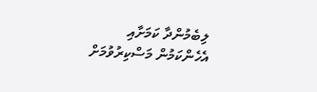ލިބެމުންދާ ކަމަށާއި އެހެންކަމުން މަސްކިރުވުމަށް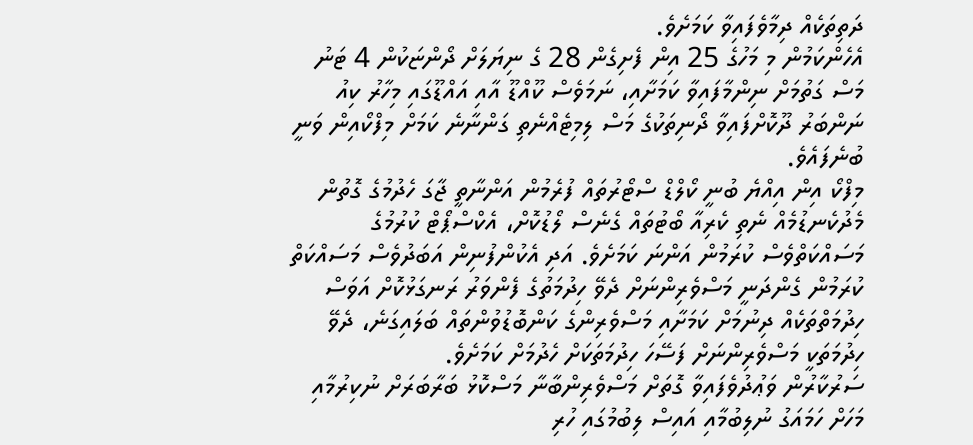ދަތިތަކެއް ދިމާވެފައިވާ ކަމަށެވެ.
އެހެންކަމުން މި މަހުގެ 25 އިން ފެށިގެން 28 ގެ ނިޔަލަށް ދޯންޏަކުން 4 ޓަނު މަސް ގަތުމަށް ނިންމާފައިވާ ކަމަށާއި، ނަމަވެސް ކޫއްޑޫ އާއި އައްޑޫގައި މިހާރު ކިއު ނަންބަރު ދޫކޮށްފައިވާ ދޯނިތަކުގެ މަސް ލިމިޓެއްނެތި ގަންނާނެ ކަމަށް މިފްކޯއިން ވަނީ ބުނެފައެވެ.
މިފްކޯ އިން އިއްޔެ ބުނީ ކޯލްޑް ސްޓޯރުތައް ފުރެމުން އަންނާތީ ޖާގަ ހެދުމުގެ ގޮތުން މެދުކެނޑުމެއް ނެތި ކެރިއާ ބޯޓުތައް ގެނެސް ލޯޑުކޮށް، އެކްސްޕޯޓް ކުރުމުގެ މަސައްކަތްވެސް ކުރަމުން އަންނަ ކަމަށެވެ. އަދި އެކުންފުނިން އަބަދުވެސް މަސައްކަތް ކުރަމުން ގެންދަނީ މަސްވެރިންނަށް ދެވޭ ހިދުމަތުގެ ފެންވަރު ރަނގަޅުކޮށް އަވަސް ހިދުމަތްތަކެއް ދިނުމަށް ކަމަށާއި މަސްވެރިންގެ ކަންބޮޑުވުންތައް ބަލައިގަނެ، ދެވޭ ހިދުމަތަކީ މަސްވެރިންނަށް ފަސޭހަ ހިދުމަތަކަށް ހެދުމަށް ކަމަށެވެ.
ސަރުކާރުން ވަޢުދުވެފައިވާ ގޮތަށް މަސްވެރިންބާނާ މަސްކޮޅު ބަރާބަރަށް ނުކިރުމާއި މަހަށް ހަމައަގު ނުލިބުމާއި އައިސް ލިބުމުގައި ހުރި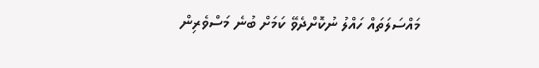މައްސަލަތައް ހައްލު ނުކޮށްދެވޭ ކަމަށް ބުނެ މަސްވެރިން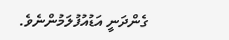ގެންދަނީ އަޑުއުފުލަމުންނެވެ.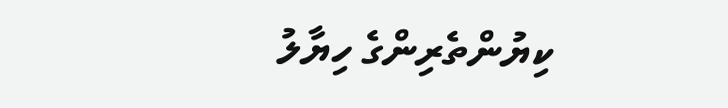ކިޔުންތެރިންގެ ހިޔާލު